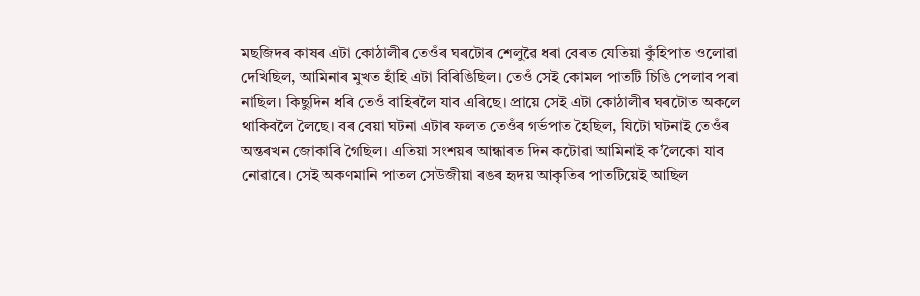মছজিদৰ কাষৰ এটা কোঠালীৰ তেওঁৰ ঘৰটোৰ শেলুৱৈ ধৰা বেৰত যেতিয়া কুঁহিপাত ওলোৱা দেখিছিল, আমিনাৰ মুখত হাঁহি এটা বিৰিঙিছিল। তেওঁ সেই কোমল পাতটি চিঙি পেলাব পৰা নাছিল। কিছুদিন ধৰি তেওঁ বাহিৰলৈ যাব এৰিছে। প্ৰায়ে সেই এটা কোঠালীৰ ঘৰটোত অকলে থাকিবলৈ লৈছে। বৰ বেয়া ঘটনা এটাৰ ফলত তেওঁৰ গৰ্ভপাত হৈছিল, যিটো ঘটনাই তেওঁৰ অন্তৰখন জোকাৰি গৈছিল। এতিয়া সংশয়ৰ আন্ধাৰত দিন কটোৱা আমিনাই ক’লৈকো যাব নোৱাৰে। সেই অকণমানি পাতল সেউজীয়া ৰঙৰ হৃদয় আকৃতিৰ পাতটিয়েই আছিল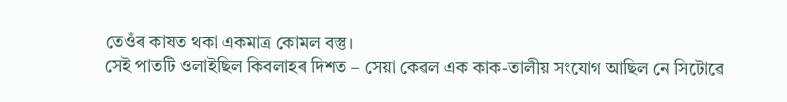তেওঁৰ কাষত থকা একমাত্ৰ কোমল বস্তু।
সেই পাতটি ওলাইছিল কিবলাহৰ দিশত – সেয়া কেৱল এক কাক-তালীয় সংযোগ আছিল নে সিটোৱে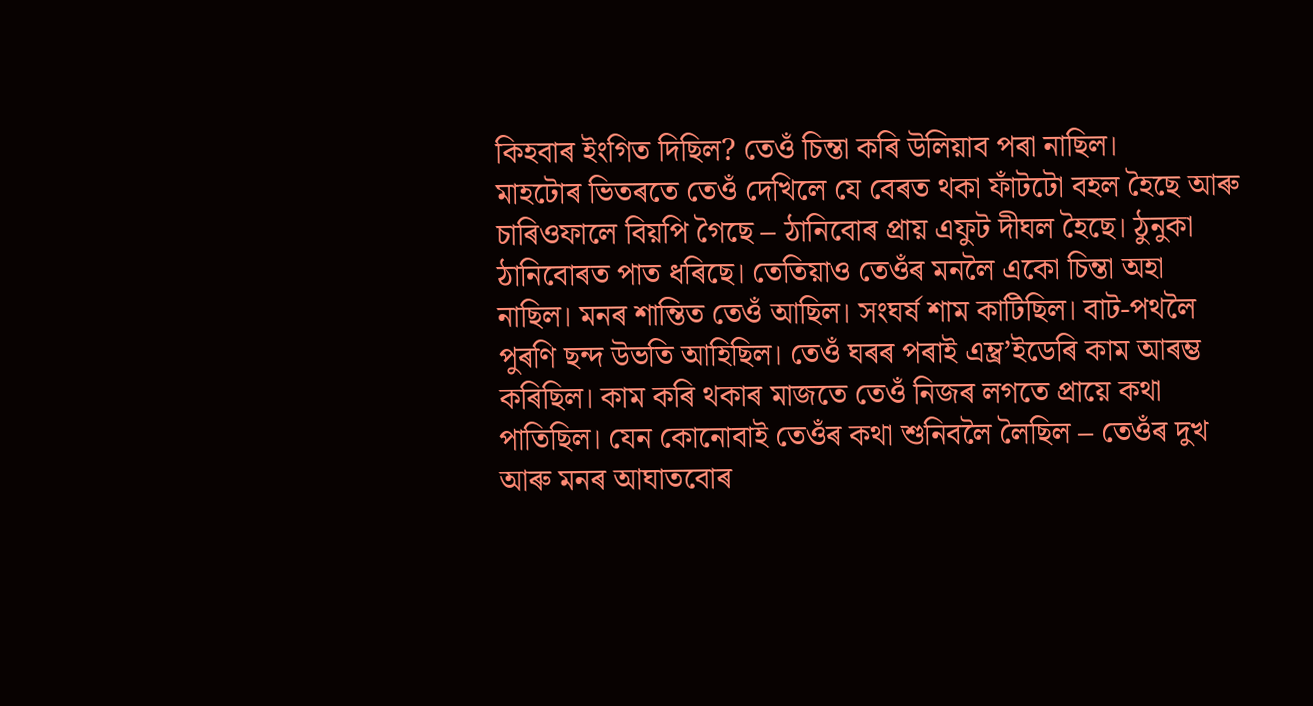কিহবাৰ ইংগিত দিছিল? তেওঁ চিন্তা কৰি উলিয়াব পৰা নাছিল।
মাহটোৰ ভিতৰতে তেওঁ দেখিলে যে বেৰত থকা ফাঁটটো বহল হৈছে আৰু চাৰিওফালে বিয়পি গৈছে – ঠানিবোৰ প্ৰায় এফুট দীঘল হৈছে। ঠুনুকা ঠানিবোৰত পাত ধৰিছে। তেতিয়াও তেওঁৰ মনলৈ একো চিন্তা অহা নাছিল। মনৰ শান্তিত তেওঁ আছিল। সংঘৰ্ষ শাম কাটিছিল। বাট-পথলৈ পুৰণি ছন্দ উভতি আহিছিল। তেওঁ ঘৰৰ পৰাই এম্ব্ৰ’ইডেৰি কাম আৰম্ভ কৰিছিল। কাম কৰি থকাৰ মাজতে তেওঁ নিজৰ লগতে প্ৰায়ে কথা পাতিছিল। যেন কোনোবাই তেওঁৰ কথা শুনিবলৈ লৈছিল – তেওঁৰ দুখ আৰু মনৰ আঘাতবোৰ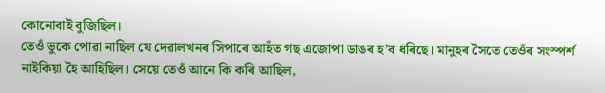কোনোবাই বুজিছিল।
তেওঁ ভুকে পোৱা নাছিল যে দেৱালখনৰ সিপাৰে আহঁত গছ এজোপা ডাঙৰ হ’ব ধৰিছে। মানুহৰ সৈতে তেওঁৰ সংস্পৰ্শ নাইকিয়া হৈ আহিছিল। সেয়ে তেওঁ আনে কি কৰি আছিল,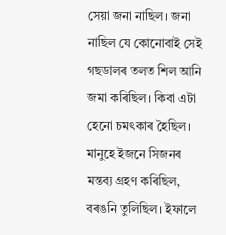সেয়া জনা নাছিল। জনা নাছিল যে কোনোবাই সেই গছডালৰ তলত শিল আনি জমা কৰিছিল। কিবা এটা হেনো চমৎকাৰ হৈছিল। মানুহে ইজনে সিজনৰ মন্তব্য গ্ৰহণ কৰিছিল, বৰঙনি তুলিছিল। ইফালে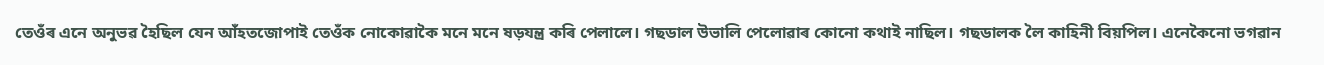তেওঁৰ এনে অনুভৱ হৈছিল যেন আঁহতজোপাই তেওঁক নোকোৱাকৈ মনে মনে ষড়যন্ত্ৰ কৰি পেলালে। গছডাল উভালি পেলোৱাৰ কোনো কথাই নাছিল। গছডালক লৈ কাহিনী বিয়পিল। এনেকৈনো ভগৱান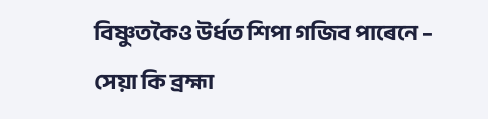বিষ্ণুতকৈও উৰ্ধত শিপা গজিব পাৰেনে – সেয়া কি ব্ৰহ্মা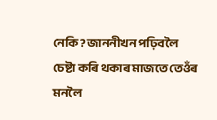নেকি? জাননীখন পঢ়িবলৈ চেষ্টা কৰি থকাৰ মাজতে তেওঁৰ মনলৈ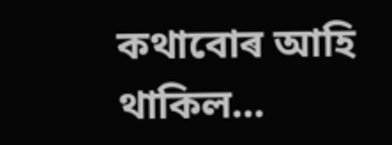কথাবোৰ আহি থাকিল...